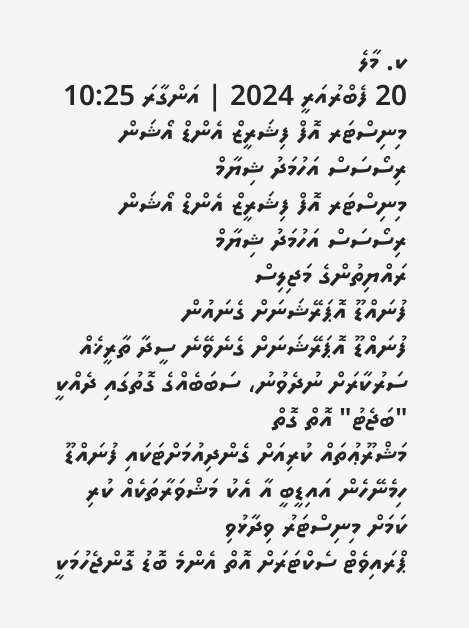ކ. މާލެ
20 ފެބްރުއަރީ 2024 | އަންގާރަ 10:25
މިނިސްޓަރ އޮފް ފިޝަރީޒް އެންޑް އޯޝަން ރިސޯސަސް އަހުމަދު ޝިޔާމް
މިނިސްޓަރ އޮފް ފިޝަރީޒް އެންޑް އޯޝަން ރިސޯސަސް އަހުމަދު ޝިޔާމް
ރައްޔިތުންގެ މަޖިލިސް
ފުނައްޑޫ އޮޕަރޭޝަނަށް ގެނައުން
ފުނައްޑޫ އޮޕަރޭޝަނަށް ގެނެވޭނެ ސީދާ ތާރީޚެއް ސަރުކާރަށް ނުދެވުނު، ސަބަބެއްގެ ގޮތުގައި ދެއްކީ "ބަޖެޓު" އޮތް ގޮތް
މަޝްރޫޢުތައް ކުރިއަށް ގެންދިއުމަށްޓަކައި ފުނައްޑޫ ހިމެނޭހެން އައިޑީބީ އާ އެކު މަޝްވަރާތަކެއް ކުރި ކަމަށް މިނިސްޓަރު ވިދާޅުވި
ޕްރައިވެޓް ސެކްޓަރަށް އޮތް އެންމެ ބޮޑު ގޮންޖެހުމަކީ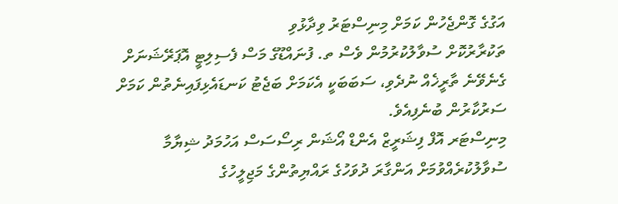އަގުގެ ގޮންޖެހުން ކަމަށް މިނިސްޓަރު ވިދާޅުވި
ތަކުރާރުކޮށް ސުވާލުކުރުމުން ވެސް ތ. ފުނައްޑޫގެ މަސް ފެސިލިޓީ އޮޕަރޭޝަނަށް ގެނެވޭނެ ތާރީޚެއް ނުދެވި، ސަބަބަކީ އެކަމަށް ބަޖެޓު ކަނޑައެޅިފައިނެތުން ކަމަށް ސަރުކާރުން ބުނެފިއެވެ.
މިނިސްޓަރ އޮފް ފިޝަރީޒް އެންޑް އޯޝަން ރިސޯސަސް އަހުމަދު ޝިޔާމާ ސުވާލުކުރެއްވުމަށް އަންގާރަ ދުވަހުގެ ރައްޔިތުންގެ މަޖިލީހުގެ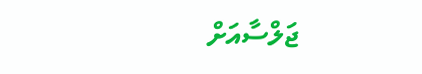ޖަލްސާއަށް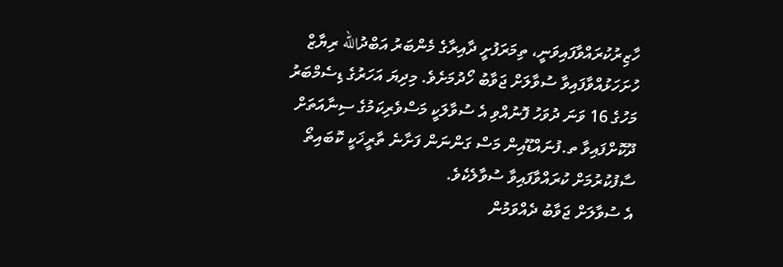ހާޒިރުކުރައްވާފައިވަނީ، ތިމަރަފުށީ ދާއިރާގެ މެންބަރު އަބްދުالله ރިޔާޒް ހުށަހަޅުއްވާފައިވާ ސުވާލަށް ޖަވާބު ހޯދުމަށެވެ. މިދިޔަ އަހަރުގެ ޑިސެމްބަރު މަހުގެ 16 ވަނަ ދުވަހު ފޮނުއްވި އެ ސުވާލަކީ މަސްވެރިކަމުގެ ސިނާއަތަށް ދޫކޮށްފައިވާ ތ.ފުނައްޑޫއިން މަސް ގަންނަން ފަށާނެ ތާރީޚަކީ ކޮބައިތޯ ސާފުކުރުމަށް ކުރައްވާފައިވާ ސުވާލެކެވެ.
އެ ސުވާލަށް ޖަވާބު ދެއްވަމުން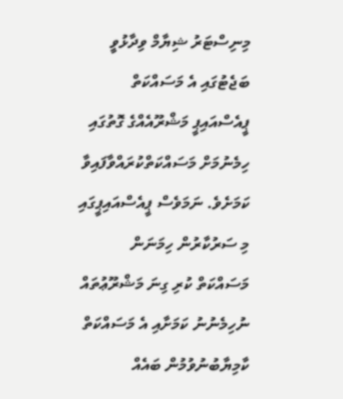މިނިސްޓަރު ޝިޔާމް ވިދާޅުވީ ބަޖެޓުގައި އެ މަސައްކަތް ޕީއެސްއައިޕީ މަޝްރޫއެއްގެ ގޮތުގައި ހިމެނުމަށް މަސައްކަތްކުރައްވާފައިވާ ކަމަށެވެ. ނަމަވެސް ޕީއެސްއައިޕީގައި މި ސަރުކާރުން ހިމަނަން މަސައްކަތް ކުރި ގިނަ މަޝްރޫޢުތައް ނުހިމެނުނު ކަމަށާއި އެ މަސައްކަތް ކާމިޔާބުނުވުމުން ބައެއް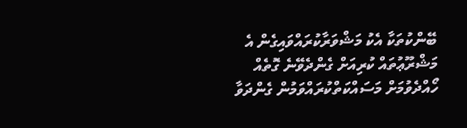ބޭންކުތަކާ އެކު މަޝްވަރާކުރައްވައިގެން އެ މަޝްރޫޢުތައް ކުރިއަށް ގެންދެވޭނެ ގޮތެއް ހޯއްދެވުމަށް މަސައްކަތްކުރައްވަމުން ގެންދަވާ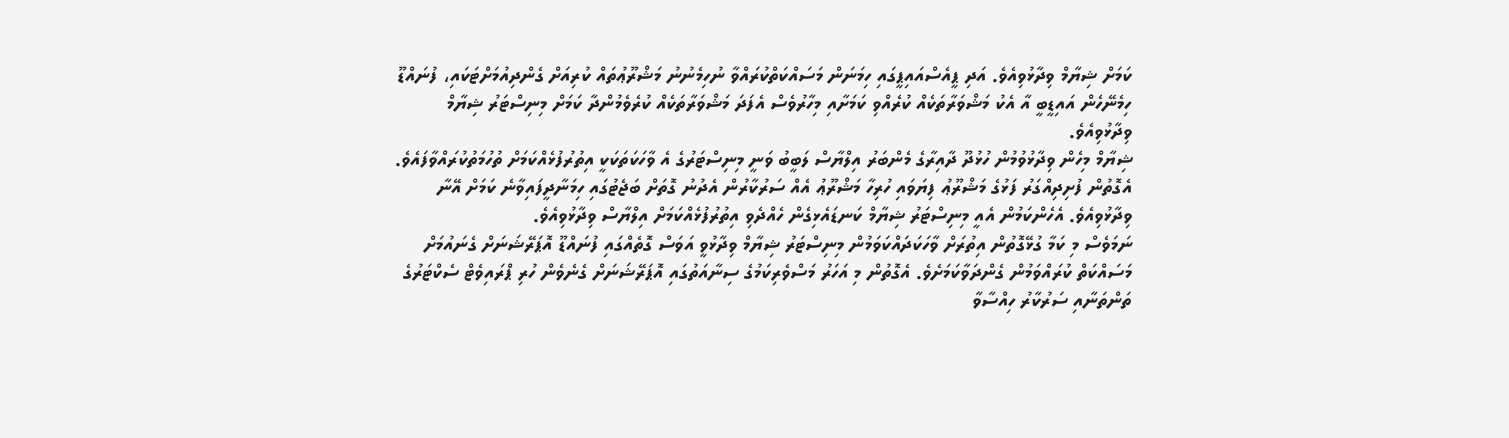ކަމަށް ޝިޔާމް ވިދާޅުވިއެވެ. އަދި ޕީއެސްއައިޕީގައި ހިމަނަން މަސައްކަތްކުރައްވާ ނުހިމެނުނު މަޝްރޫޢުތައް ކުރިއަށް ގެންދިއުމަށްޓަކައި، ފުނައްޑޫ ހިމެނޭހެން އައިޑީބީ އާ އެކު މަޝްވަރާތަކެއް ކުރެއްވި ކަމަށާއި މިހާރުވެސް އެފަދަ މަޝްވަރާތަކެއް ކުރެވެމުންދާ ކަމަށް މިނިސްޓަރު ޝިޔާމް ވިދާޅުވިއެވެ.
ޝިޔާމް މިހެން ވިދާޅުވުމުން ހުޅުދޫ ދާއިރާގެ މެންބަރު އިލްޔާސް ލަބީބު ވަނީ މިނިސްޓަރުގެ އެ ވާހަކަތަކަކީ އިތުރުފުޅެއްކަމަށް ތުހުމަތުކުރައްވާފައެވެ. އެގޮތުން ފުށިދިއްގަރު ފަޅުގެ މަޝްރޫޢު ފިޔަވައި ހުރިހާ މަޝްރޫޢު އެއް ސަރުކާރުން އެދުނު ގޮތަށް ބަޖެޓުގައި ހިމަނާދީފައިވާނެ ކަމަށް އޭނާ ވިދާޅުވިއެވެ. އެހެންކަމުން އެއީ މިނިސްޓަރު ޝިޔާމް ކަނޑައެޅިގެން ހެއްދެވި އިތުރުފުޅެއްކަމަށް އިލްޔާސް ވިދާޅުވިއެވެ.
ނަމަވެސް މި ކަމާ ގުޅޭގޮތުން އިތުރަށް ވާހަކަދައްކަވަމުން މިނިސްޓަރު ޝިޔާމް ވިދާޅުވީ އަވަސް ގޮތެއްގައި ފުނައްޑޫ އޮޕަރޭޝަނަށް ގެނައުމަށް މަސައްކަތް ކުރައްވަމުން ގެންދަވާކަމަށެވެ. އެގޮތުން މި އަހަރު މަސްވެރިކަމުގެ ސިނާއަތުގައި އޮޕަރޭޝަނަށް ގެނެވެން ހުރި ޕްރައިވެޓް ސެކްޓަރުގެ ތަންތަނާއި ސަރުކާރު ހިއްސާވާ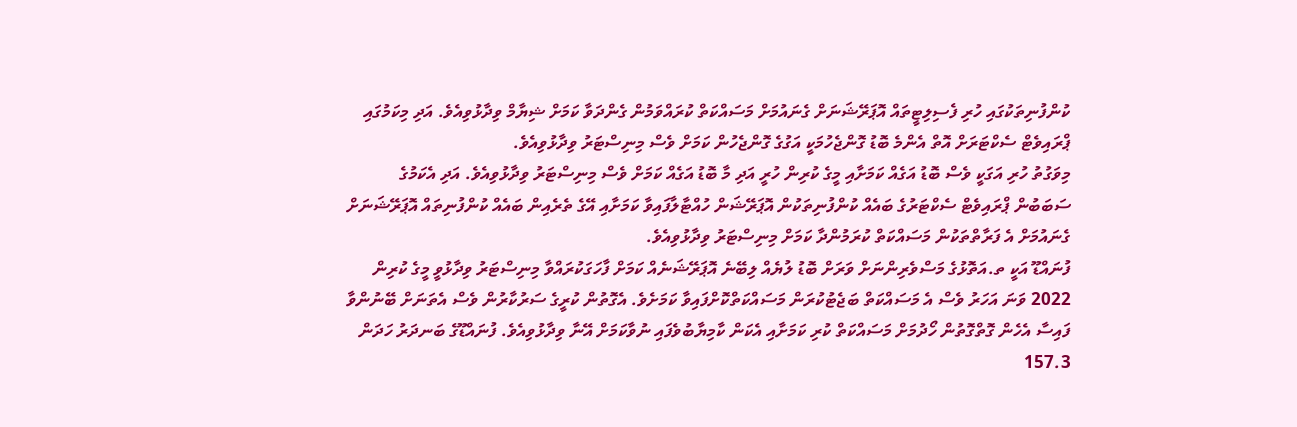ކުންފުނިތަކުގައި ހުރި ފެސިލިޓީތައް އޮޕަރޭޝަނަށް ގެނައުމަށް މަސައްކަތް ކުރައްވަމުން ގެންދަވާ ކަމަށް ޝިޔާމް ވިދާޅުވިއެވެ. އަދި މިކަމުގައި ޕްރައިވެޓް ސެކްޓަރަށް އޮތް އެންމެ ބޮޑު ގޮންޖެހުމަކީ އަގުގެ ގޮންޖެހުން ކަމަށް ވެސް މިނިސްޓަރު ވިދާޅުވިއެވެ.
މިވަގުތު ހުރި އަގަކީ ވެސް ބޮޑު އަގެއް ކަމަށާއި މީގެ ކުރިން ހުރީ އަދި މާ ބޮޑު އަގެއް ކަމަށް ވެސް މިނިސްޓަރު ވިދާޅުވިއެވެ. އަދި އެކަމުގެ ސަބަބުން ޕްރައިވެޓް ސެކްޓަރުގެ ބައެއް ކުންފުނިތަކުން އޮޕަރޭޝަން ހުއްޓާލާފައިވާ ކަމަށާއި އޭގެ ތެރެއިން ބައެއް ކުންފުނިތައް އޮޕަރޭޝަނަށް ގެނައުމަށް އެ ފަރާތްތަކުން މަސައްކަތް ކުރަމުންދާ ކަމަށް މިނިސްޓަރު ވިދާޅުވިއެވެ.
ފުނައްޑޫ އަކީ ތ.އަތޮޅުގެ މަސްވެރިންނަށް ވަރަށް ބޮޑު ލުޔެއް ލިބޭނެ އޮޕަރޭޝަނެއް ކަމަށް ފާހަގަކުރައްވާ މިނިސްޓަރު ވިދާޅުވީ މީގެ ކުރިން 2022 ވަނަ އަހަރު ވެސް އެ މަސައްކަތް ބަޖެޓުކުރަން މަސައްކަތްކޮށްފައިވާ ކަމަށެވެ. އެގޮތުން ކުރީގެ ސަރުކާރުން ވެސް އެތަނަށް ބޭނުންވާ ފައިސާ އެހެން ގޮތްގޮތުން ހޯދުމަށް މަސައްކަތް ކުރި ކަމަށާއި އެކަން ކާމިޔާބުވެފައި ނުވާކަމަށް އޭނާ ވިދާޅުވިއެވެ. ފުނައްޑޫގެ ބަނދަރު ހަދަން 157.3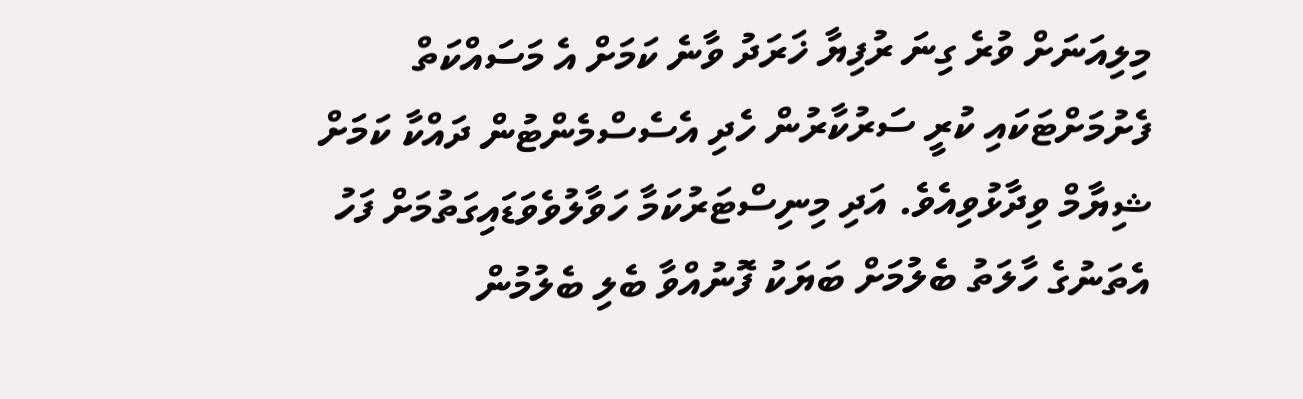މިލިއަނަށް ވުރެ ގިނަ ރުފިޔާ ޚަރަދު ވާނެ ކަމަށް އެ މަސައްކަތް ފެށުމަށްޓަކައި ކުރީ ސަރުކާރުން ހެދި އެސެސްމެންޓުން ދައްކާ ކަމަށް ޝިޔާމް ވިދާޅުވިއެވެ. އަދި މިނިސްޓަރުކަމާ ހަވާލުވެވަޑައިގަތުމަށް ފަހު އެތަނުގެ ހާލަތު ބެލުމަށް ބަޔަކު ފޮނުއްވާ ބެލި ބެލުމުން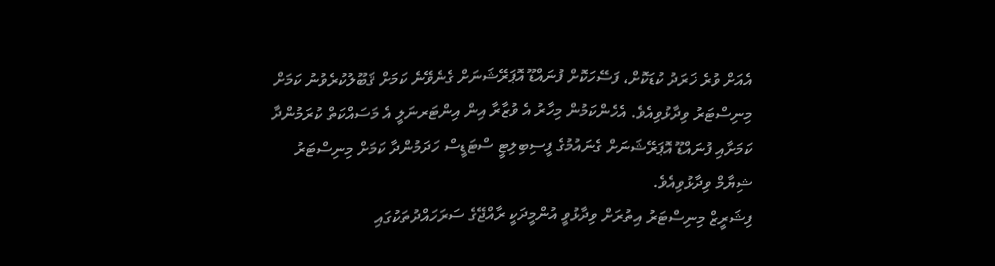އެއަށް ވުރެ ޚަރަދު ކުޑަކޮށް، ފަސޭހަކޮށް ފުނައްޑޫ އޮޕަރޭޝަނަށް ގެނެވޭނެ ކަމަށް ޤަބޫލުކުރެވުނު ކަމަށް މިނިސްޓަރު ވިދާޅުވިއެވެ. އެހެންކަމުން މިހާރު އެ ވުޒާރާ އިން އިންޓަރނަލީ އެ މަސައްކަތް ކުރަމުންދާ ކަމަށާއި ފުނައްޑޫ އޮޕަރޭޝަނަށް ގެނައުމުގެ ފީސިބިލިޓީ ސްޓަޑީސް ހަދަމުންދާ ކަމަށް މިނިސްޓަރު ޝިޔާމް ވިދާޅުވިއެވެ.
ފިޝަރީޒް މިނިސްޓަރު އިތުރަށް ވިދާޅުވީ އުންމީދަކީ ރާއްޖޭގެ ސަރަހައްދުތަކުގައި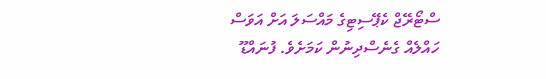ސްޓޯރޭޖް ކެޕޭސިޓިގެ މައްސަލަ އަށް އަވަސް ހައްލެއް ގެނެސްދިނުން ކަމަށެވެ. ފުނައްޑޫ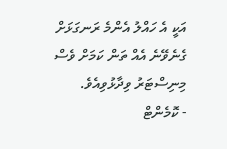އަކީ އެ ހައްލު އެންމެ ރަނގަޅަށް ގެނެވޭނެ އެއް ތަން ކަމަށް ވެސް މިނިސްޓަރު ވިދާޅުވިއެވެ.
- ކޮމެންޓް